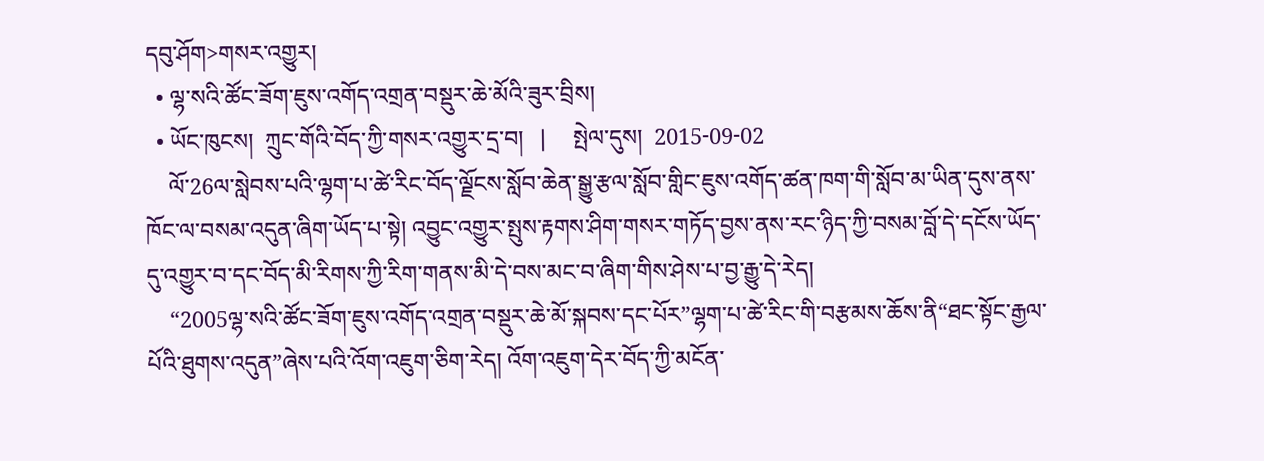དབུ་ཤོག>གསར་འགྱུར།
  • ལྷ་སའི་ཚོང་ཟོག་ཇུས་འགོད་འགྲན་བསྡུར་ཆེ་མོའི་ཟུར་བྲིས།
  • ཡོང་ཁུངས།  ཀྲུང་གོའི་བོད་ཀྱི་གསར་འགྱུར་དྲ་བ།   |     སྤེལ་དུས།  2015-09-02
    ལོ་26ལ་སླེབས་པའི་ལྷག་པ་ཚེ་རིང་བོད་ལྗོངས་སློབ་ཆེན་སྒྱུ་རྩལ་སློབ་གླིང་ཇུས་འགོད་ཚན་ཁག་གི་སློབ་མ་ཡིན་དུས་ནས་ཁོང་ལ་བསམ་འདུན་ཞིག་ཡོད་པ་སྟེ། འབྱུང་འགྱུར་སྤུས་རྟགས་ཤིག་གསར་གཏོད་བྱས་ནས་རང་ཉིད་ཀྱི་བསམ་བློ་དེ་དངོས་ཡོད་དུ་འགྱུར་བ་དང་བོད་མི་རིགས་ཀྱི་རིག་གནས་མི་དེ་བས་མང་བ་ཞིག་གིས་ཤེས་པ་བྱ་རྒྱུ་དེ་རེད།
    “2005ལྷ་སའི་ཚོང་ཟོག་ཇུས་འགོད་འགྲན་བསྡུར་ཆེ་མོ་སྐབས་དང་པོར”ལྷག་པ་ཚེ་རིང་གི་བརྩམས་ཆོས་ནི“ཐང་སྟོང་རྒྱལ་པོའི་ཐུགས་འདུན”ཞེས་པའི་འོག་འཇུག་ཅིག་རེད། འོག་འཇུག་དེར་བོད་ཀྱི་མངོན་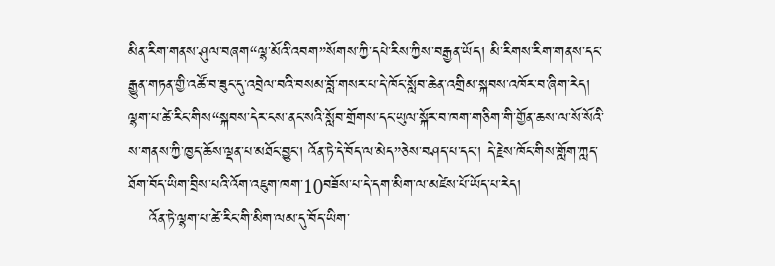མིན་རིག་གནས་ཤུལ་བཞག“ལྷ་མོའི་འབག”སོགས་ཀྱི་དཔེ་རིས་ཀྱིས་བརྒྱན་ཡོད། མི་རིགས་རིག་གནས་དང་རྒྱུན་གཏན་གྱི་འཚོ་བ་ཟུང་དུ་འབྲེལ་བའི་བསམ་བློ་གསར་པ་དེ་ཁོང་སློབ་ཆེན་འགྲིམ་སྐབས་འཁོར་བ་ཞིག་རེད། ལྷག་པ་ཚེ་རིང་གིས“སྐབས་དེར་ངས་ནང་སའི་སློབ་གྲོགས་དང་ཡུལ་སྐོར་བ་ཁག་གཅིག་གི་གྱོན་ཆས་ལ་སོ་སོའི་ས་གནས་ཀྱི་ཁྱད་ཆོས་ལྡན་པ་མཐོང་བྱུང་། འོན་ཏེ་དེ་བོད་ལ་མེད”ཅེས་བཤད་པ་དང་། དེ་རྗེས་ཁོང་གིས་གློག་ཀླད་ཐོག་བོད་ཡིག་བྲིས་པའི་འོག་འཇུག་ཁག་10བཟོས་པ་དེ་དག་མིག་ལ་མཛེས་པོ་ཡོད་པ་རེད།
    འོན་ཏེ་ལྷག་པ་ཚེ་རིང་གི་མིག་ལམ་དུ་བོད་ཡིག་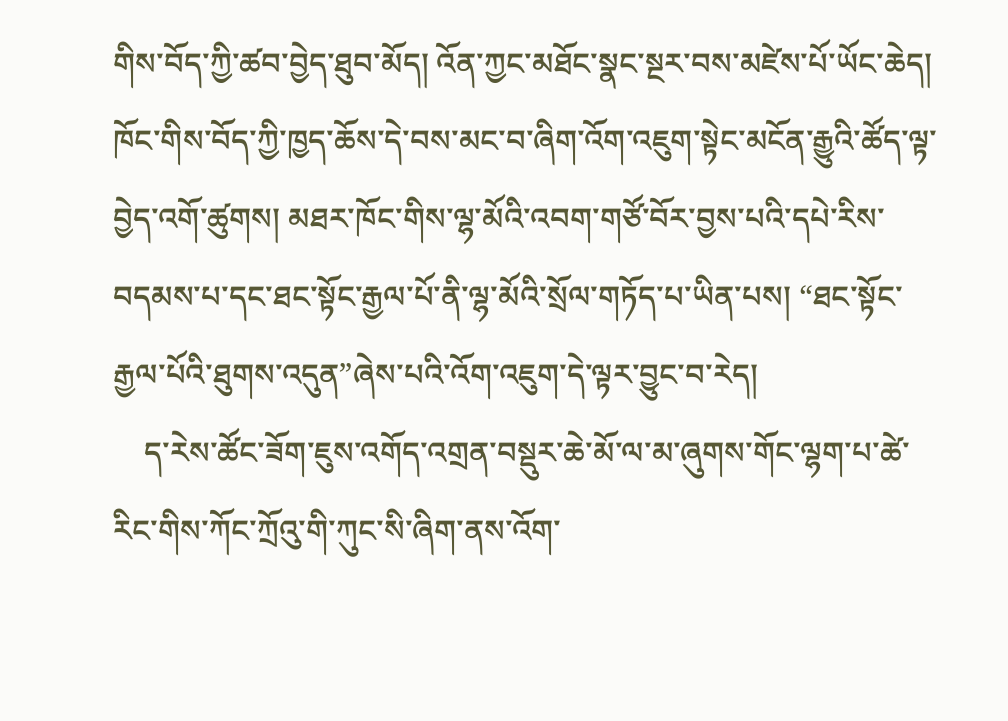གིས་བོད་ཀྱི་ཚབ་བྱེད་ཐུབ་མོད། འོན་ཀྱང་མཐོང་སྣང་སྔར་བས་མཛེས་པོ་ཡོང་ཆེད། ཁོང་གིས་བོད་ཀྱི་ཁྱད་ཆོས་དེ་བས་མང་བ་ཞིག་འོག་འཇུག་སྟེང་མངོན་རྒྱུའི་ཚོད་ལྟ་བྱེད་འགོ་ཚུགས། མཐར་ཁོང་གིས་ལྷ་མོའི་འབག་གཙོ་བོར་བྱས་པའི་དཔེ་རིས་བདམས་པ་དང་ཐང་སྟོང་རྒྱལ་པོ་ནི་ལྷ་མོའི་སྲོལ་གཏོད་པ་ཡིན་པས། “ཐང་སྟོང་རྒྱལ་པོའི་ཐུགས་འདུན”ཞེས་པའི་འོག་འཇུག་དེ་ལྟར་བྱུང་བ་རེད།
    ད་རེས་ཚོང་ཟོག་ཇུས་འགོད་འགྲན་བསྡུར་ཆེ་མོ་ལ་མ་ཞུགས་གོང་ལྷག་པ་ཚེ་རིང་གིས་ཀོང་ཀྲོའུ་གི་ཀུང་སི་ཞིག་ནས་འོག་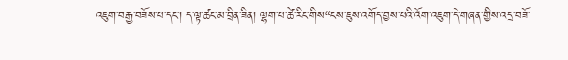འཇུག་བརྒྱ་བཟོས་པ་དང་། ད་ལྟ་ཚང་མ་བྲིན་ཟིན། ལྷག་པ་ཚེ་རིང་གིས“ངས་ཇུས་འགོད་བྱས་པའི་འོག་འཇུག་དེ་གཞན་གྱིས་འདྲ་བཟོ་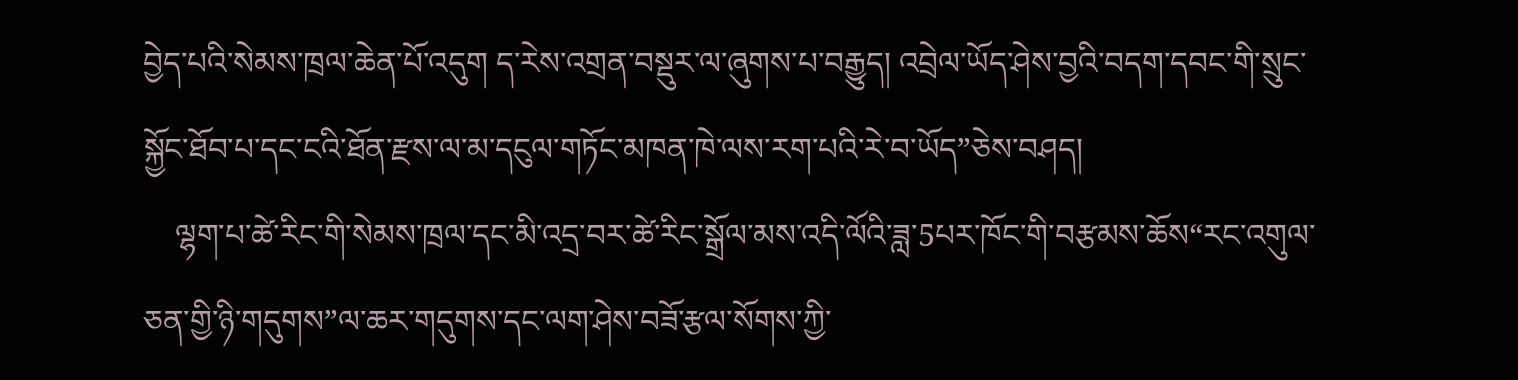བྱེད་པའི་སེམས་ཁྲལ་ཆེན་པོ་འདུག ད་རེས་འགྲན་བསྡུར་ལ་ཞུགས་པ་བརྒྱུད། འབྲེལ་ཡོད་ཤེས་བྱའི་བདག་དབང་གི་སྲུང་སྐྱོང་ཐོབ་པ་དང་ངའི་ཐོན་རྫས་ལ་མ་དངུལ་གཏོང་མཁན་ཁེ་ལས་རག་པའི་རེ་བ་ཡོད”ཅེས་བཤད།
    ལྷག་པ་ཚེ་རིང་གི་སེམས་ཁྲལ་དང་མི་འདྲ་བར་ཚེ་རིང་སྒྲོལ་མས་འདི་ལོའི་ཟླ་5པར་ཁོང་གི་བརྩམས་ཆོས“རང་འགུལ་ཅན་གྱི་ཉི་གདུགས”ལ་ཆར་གདུགས་དང་ལག་ཤེས་བཟོ་རྩལ་སོགས་ཀྱི་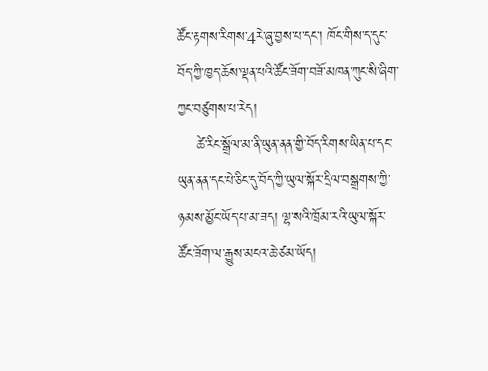ཚོང་རྟགས་རིགས་4རེ་ཞུ་བྱས་པ་དང་། ཁོང་གིས་ད་དུང་བོད་ཀྱི་ཁྱད་ཆོས་ལྡན་པའི་ཚོང་ཟོག་བཟོ་མཁན་ཀུང་སི་ཞིག་ཀྱང་བཙུགས་པ་རེད།
    ཚེ་རིང་སྒྲོལ་མ་ནི་ཡུན་ནན་གྱི་བོད་རིགས་ཡིན་པ་དང་ཡུན་ནན་དང་པེ་ཅིང་དུ་བོད་ཀྱི་ཡུལ་སྐོར་དྲིལ་བསྒྲགས་ཀྱི་ཉམས་མྱོང་ཡོད་པ་མ་ཟད། ལྷ་སའི་ཁྲོམ་རའི་ཡུལ་སྐོར་ཚོང་ཟོག་ལ་རྒྱུས་མངའ་ཆེ་ཙམ་ཡོད།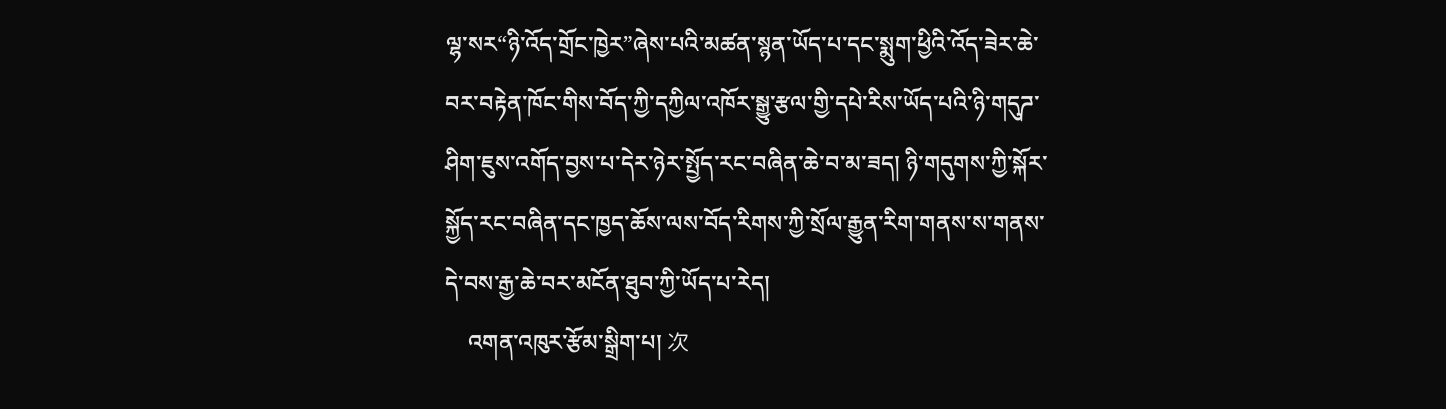ལྷ་སར“ཉི་འོད་གྲོང་ཁྱེར”ཞེས་པའི་མཚན་སྙན་ཡོད་པ་དང་སྨུག་ཕྱིའི་འོད་ཟེར་ཆེ་བར་བརྟེན་ཁོང་གིས་བོད་ཀྱི་དཀྱིལ་འཁོར་སྒྱུ་རྩལ་གྱི་དཔེ་རིས་ཡོད་པའི་ཉི་གདུཌ་ཤིག་ཇུས་འགོད་བྱས་པ་དེར་ཉེར་སྤྱོད་རང་བཞིན་ཆེ་བ་མ་ཟད། ཉི་གདུགས་ཀྱི་སྐོར་སྐྱོད་རང་བཞིན་དང་ཁྱད་ཆོས་ལས་བོད་རིགས་ཀྱི་སྲོལ་རྒྱུན་རིག་གནས་ས་གནས་དེ་བས་རྒྱ་ཆེ་བར་མངོན་ཐུབ་ཀྱི་ཡོད་པ་རེད།
    འགན་འཁུར་རྩོམ་སྒྲིག་པ། 次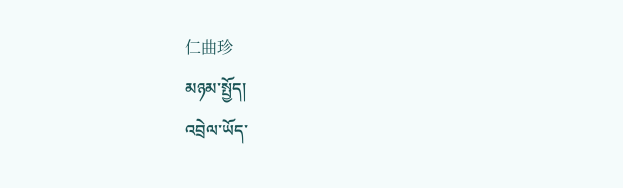仁曲珍
མཉམ་སྤྱོད།
འབྲེལ་ཡོད་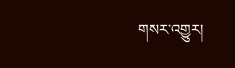གསར་འགྱུར།